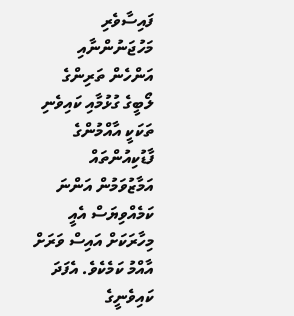ފައިސާވެރި މަހުޖަނުންނާއި އަންހެން ތަރިންގެ ލޯބީގެ ގުޅުމާއި ކައިވެނި ތަކަކީ އާއްމުންގެ ފާޑުކިއުންތައް އަމާޒުވަމުން އަންނަ ކަމެއްވިޔަސް އެއީ މިހާރަކަށް އައިސް ވަރަށް އާއްމު ކަމެކެވެ. އެފަދަ ކައިވެނީގެ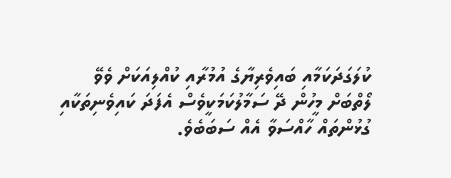ކުލަގަދަކަމާއި ބައިވެރިޔާގެ އުމުރާއި ކުއްލިއަކަށް ވެވޭ ލޯތްބަށް މީހުން ދޭ ސަމާލުކަމަކީވެސް އެފަދަ ކައިވެނިތަކާއި ގުޅުންތައް ހާއްސަވާ އެއް ސަބަބެވެ.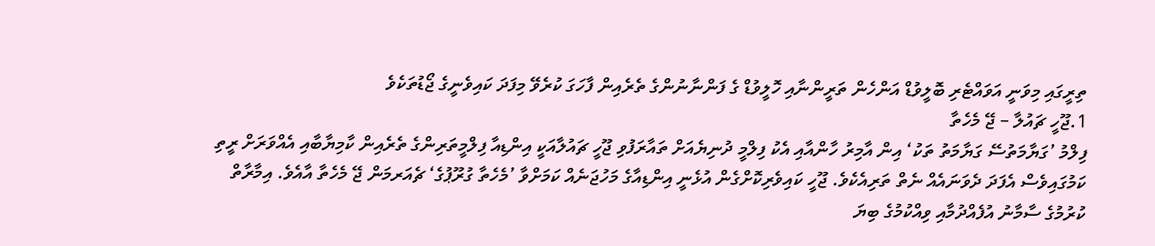ތިރީގައި މިވަނީ އަވައްޓެރި ބޮލީވުޑް އަންހެން ތަރީންނާއި ހޮލީވުޑް ގެ ފަންނާނުންގެ ތެރެއިން ފާހަގަ ކުރެވޭ މިފަދަ ކައިވެނީގެ ޖޯޑުތަކެވެ
1.ޖޫހީ ޗައުލާ – ޖޭ މެހެތާ
ފިލްމު ’ގަޔާމަތުސޭ ގަޔާމަތު ތަކު‘ އިން އާމިރު ހާންއާއި އެކު ފިލްމީ ދުނިޔެއަށް ތައާރަފުވި ޖޫހީ ޗައުލާއަކީ އިންޑިއާ ފިލްމީތަރިންގެ ތެރެއިން ކާމިޔާބާއި އެއްވަރަށް ރީތި ކަމުގައިވެސް އެފަދަ ދެވަނައެއް ނެތް ތަރިއެކެވެ. ޖޫހީ ކައިވެރިކޮށްގެން އުޅެނީ އިންޑިއާގެ މަހުޖަނެއް ކަމަށްވާ ’މެހެތާ ގުރޫޕުގެ‘ ޗެއަރމަން ޖޭ މެހެތާ އާއެވެ. އިމާރާތް ކުރުމުގެ ސާމާނު އުފެއްދުމާއި ވިއްކުމުގެ ބިޔަ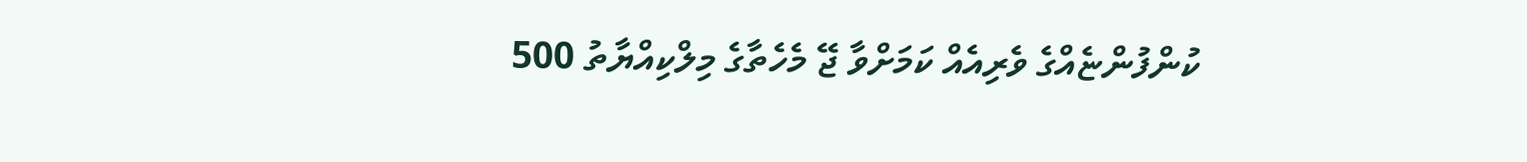ކުންފުންޏެއްގެ ވެރިއެއް ކަމަށްވާ ޖޭ މެހެތާގެ މިލްކިއްޔާތު 500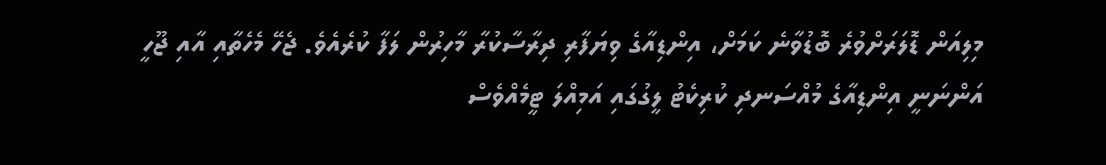މިލިއަން ޑޮލަރަށްވުރެ ބޮޑުވާނެ ކަމަށް، އިންޑިއާގެ ވިޔަފާރި ދިރާސާކުރާ މާހިރުން ލަފާ ކުރެއެވެ. ޖެހޭ މެހެތާއި އާއި ޖޫހީ އަންނަނީ އިންޑިއާގެ މުއްސަނދި ކުރިކެޓު ލީގުގައި އަމިއްލަ ޓީމެއްވެސް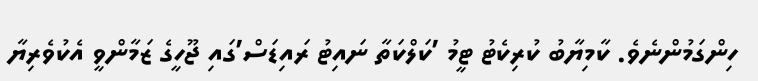ހިންގަމުންނެވެ. ކާމިޔާބު ކުރިކެޓު ޓީމު ’ކަލްކަތާ ނައިޓު ރައިޑަސް’ގައި ޖޫހީގެ ޒަމާންވީ އެކުވެރިޔާ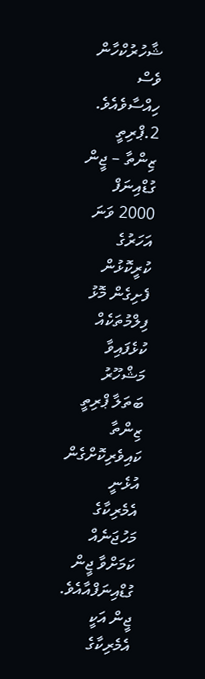ޝާހުރުކްހާން ވެސް ހިއްސާވެއެވެ.
2.ޕްރިތީ ޒިންތާ – ޖީން ގުޑްއިނަފް
2000 ވަނަ އަހަރުގެ ކުރީކޮޅުން ފެށިގެން މޮޅު ފިލްމުތަކެއް ކުޅެފައިވާ މަޝްހޫރު ބަތަލާ ޕްރިތީ ޒިންތާ ކައިވެރިކޮށްގެން އުޅެނީ އެމެރިކާގެ މަހުޖަނެއް ކަމަށްވާ ޖީން ގުޑްއިނަފްއާއެވެ. ޖީން އަކީ އެމެރިކާގެ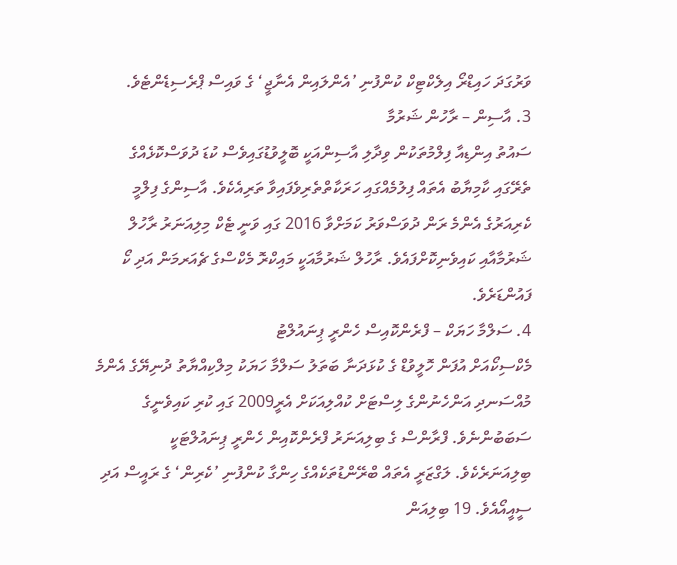ވަރުގަދަ ހައިޑްރޯ އިލެކްޓިކް ކުންފުނި ’އެންލައިން އެނާޖީ‘ ގެ ވައިސް ޕްރެސިޑެންޓެވެ.
3. އާސިން – ރާހުން ޝަރުމާ
ސައުތު އިންޑިއާ ފިލްމުތަކުން ވިދާލި އާސިންއަކީ ބޮލީވުޑުގައިވެސް ކުޑަ ދުވަސްކޮޅެއްގެ ތެރޭގައި ކާމިޔާބު އެތައް ފިލުމެއްގައި ހަރަކާތްތެރިވެފައިވާ ތަރިއެކެވެ. އާސިންގެ ފިލްމީ ކެރިއަރުގެ އެންމެ ރަން ދުވަސްވަރު ކަމަށްވާ 2016 ގައި ވަނީ ޓެކް މިލިއަނަރު ރާހުލް ޝަރުމާއާއި ކައިވެނިކޮށްފައެވެ. ރާހުލް ޝަރުމާއަކީ މައިކްރޮ މެކްސްގެ ޗެއަރމަން އަދި ކޯ ފައުންޑަރެވެ.
4. ސަލްމާ ހަޔަކް – ފްރެންކޮއިސް ހެންރީ ޕިނައުލްޓު
މެކްސިކޯއަށް އުފަން ހޮލީވުޑް ގެ ކުޅަދަނާ ބަތަލު ސަލްމާ ހަޔަކު މިލްކިއްޔާތު ދުނިޔޭގެ އެންމެ މުއްސަނދި އަންހެނުންގެ ލިސްޓަށް ކުއްލިއަކަށް އެރީ2009 ގައި ކުރި ކައިވެނީގެ ސަބަބުންނެވެ. ފްރާންސް ގެ ބިލިއަނަރު ފްރެންކޮއިން ހެންރީ ޕިނައުލްޓަކީ ބިލިއަނަރެކެވެ. ލަގްޒަރީ އެތައް ބްރޭންޑުތަކެއްގެ ހިންގާ ކުންފުނި ’ކެރިން‘ ގެ ރައީސް އަދި ސީއީއޯއެވެ. 19 ބިލިއަން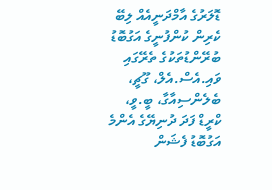ޑޮލަރުގެ އާމްދަނީއެއް ލިބޭ ކެރިން ކުންފުނީގެ އަގުބޮޑު ބުރޭންޑުތަކުގެ ތެރޭގައި ވައި.އެސް.އެލް، ގޫޗީ، ބެލެންސިއާގާ، ބީ.ވީ، ކްރީޑް ފަދަ ދުނިޔޭގެ އެންމެ އަގުބޮޑު ފެޝަން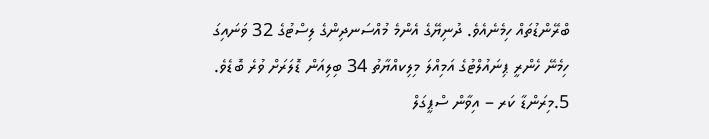ބްރޭންޑުތައް ހިމެނެއެވެ. ދުނިޔޭގެ އެންމެ މުއްސަނދިންގެ ލިސްޓުގެ 32 ވަނައިގަ ހިމެނޭ ހެންރީ ޕިނައުލްޓުގެ އަމިއްލަ މިލިކއްޔާތު 34 ބިލިއަން ޑޮލަރަށް ވުރެ ބޮޑެވެ.
5.މިރަންޑާ ކަރ – އިވާން ސްޕީގަލް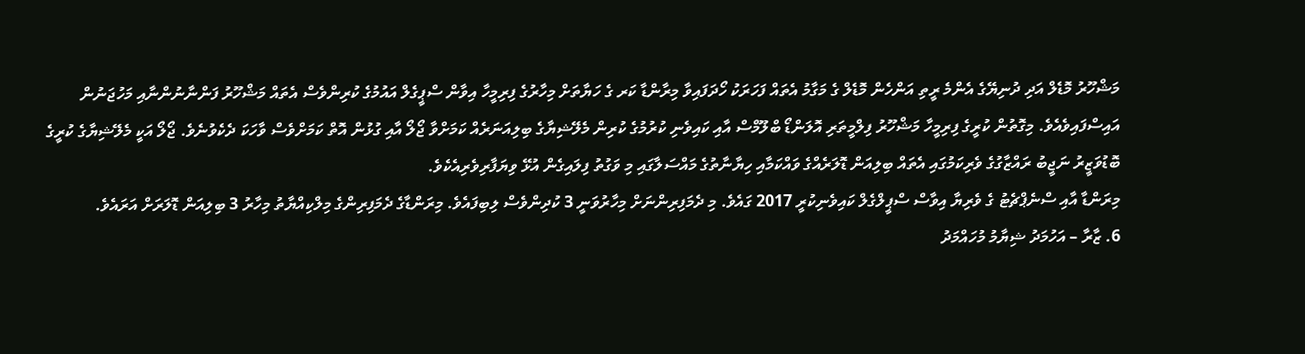މަޝްހޫރު މޮޑެލް އަދި ދުނިޔޭގެ އެންމެ ރީތި އަންހެން މޮޑެލް ގެ މަގާމު އެތައް ފަހަރަކު ހޯދަފައިވާ މިރާންޑާ ކަރ ގެ ހަޔާތަށް މިހާރުގެ ފިރިމީހާ އިވާން ސްޕީގެލް އައުމުގެ ކުރިންވެސް އެތައް މަޝްހޫރު ފަންނާނުންނާއި މަހުޖަނުން އައިސްފައިވެއެވެ. މިގޮތުން ކުރީގެ ފިރިމީހާ މަޝްހޫރު ފިލްމީތަރި އޮލަންޑޯ ބްލޫމްސް އާއި ކައިވެނި ކުރުމުގެ ކުރިން މެލޭޝިޔާގެ ބިލިއަނަރެއް ކަމަށްވާ ޖޯލޯ އާއި ގުޅުން އޮތް ކަމަށްވެސް ވާހަކަ ދެކެވުނެވެ. ޖޯލޯ އަކީ މެލޭޝިޔާގެ ކުރީގެ ބޮޑުވަޒީރު ނަޖީބު ރައްޒާގުގެ ވެރިކަމުގައި އެތައް ބިލިއަން ޑޮލަރެއްގެ ވައްކަމާއި ހިޔާނާތުގެ މައްސަލާގައި މި ވަގުތު ފިލައިގެން އުޅޭ ވިޔަފާރިވެރިއެކެވެ.
މިރަންޑާ އާއި ސްނެޕްޗެޓު ގެ ވެރިޔާ އިވާސް ސްޕީލްގެލް ކައިވެނިކުރީ 2017 ގައެވެ. މި ދެމަފިރިންނަށް މިހާރުވަނީ 3 ކުދިންވެސް ލިބިފައެވެ. މިރަންޑާގެ ދެމަފިރިންގެ މިލްކިއްޔާތު މިހާރު 3 ބިލިއަން ޑޮލަރަށް އަރައެވެ.
6. ޒާރާ – އަހުމަދު ޝިޔާމު މުހައްމަދު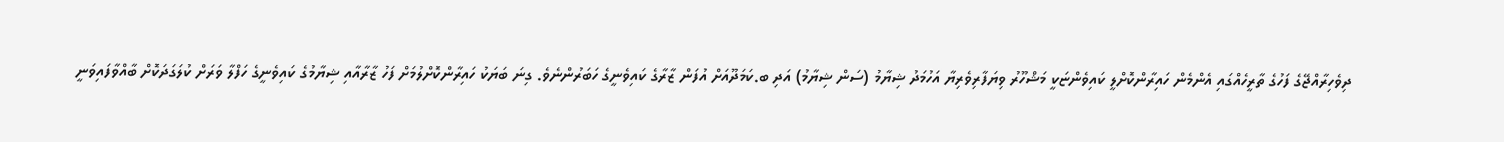ދިވެހިރާއްޖޭގެ ފަހުގެ ތާރީހެއްގައި އެންމެން ހައިރާންކޮށްލީ ކައިވެންޏަކީ މަޝްހޫރު ވިޔަފާރިވެރިޔާ އަހުމަދު ޝިޔާމު (ސަން ޝިޔާމު) އަދި ބ.ކަމަދޫއަށް އުފަން ޒާރާގެ ކައިވެނީގެ ހަބަރުންނެވެ. ގިނަ ބަޔަކު ހައިރާންކޮށްލުމަށް ފަހު ޒާރާއާއި ޝިޔާމުގެ ކައިވެނީގެ ހަފްލާ ވަރަށް ކުލަގަދަކޮށް ބާއްވާފައިވަނީ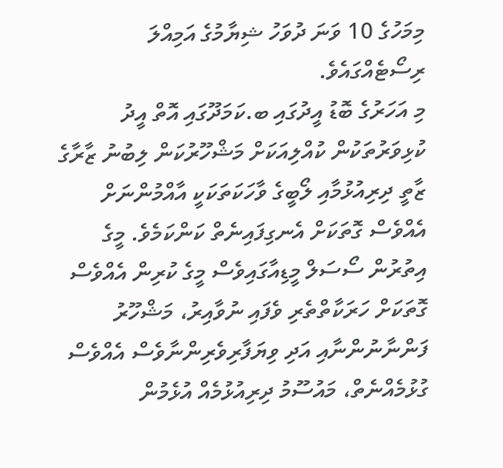މިމަހުގެ 10 ވަނަ ދުވަހު ޝިޔާމުގެ އަމިއްލަ ރިސޯޓެއްގައެވެ.
މި އަހަރުގެ ބޮޑު އީދުގައި ބ.ކަމަދޫގައި އޮތް އީދު ކުޅިވަރުތަކުން ކުއްލިއަކަށް މަޝްހޫރުކަން ލިބުނު ޒާރާގެ ޒާތީ ދިރިއުޅުމާއި ލޯބީގެ ވާހަކަތަކަކީ އާއްމުންނަށް އެއްވެސް ގޮތަކަށް އެނގިފައިނެތް ކަންކަމެވެ. މީގެ އިތުރުން ސޯސަލް މީޑިއާގައިވެސް މީގެ ކުރިން އެއްވެސް ގޮތަކަށް ހަރަކާތްތެރި ވެފައި ނުވާއިރު، މަޝްހޫރު ފަންނާނުންނާއި އަދި ވިޔަފާރިވެރިންނާވެސް އެއްވެސް ގުޅުމެއްނެތް، މައުސޫމު ދިރިއުޅުމެއް އުޅެމުން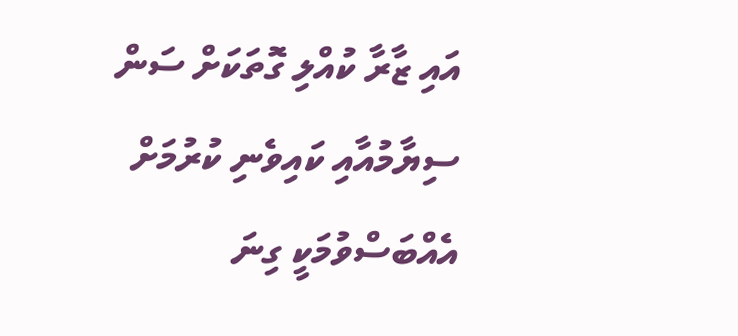އައި ޒާރާ ކުއްލި ގޮތަކަށް ސަން ސިޔާމުއާއި ކައިވެނި ކުރުމަށް އެއްބަސްވުމަކީ ގިނަ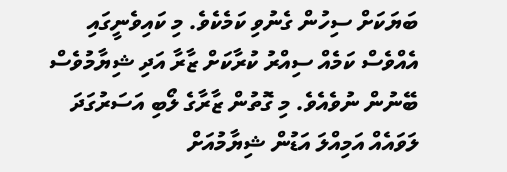ބަޔަކަށް ސިހުން ގެނުވި ކަމެކެވެ. މި ކައިވެނީގައި އެއްވެސް ކަމެއް ސިއްރު ކުރާކަށް ޒާރާ އަދި ޝިޔާމުވެސް ބޭނުން ނުވެއެވެ. މި ގޮތުން ޒާރާގެ ލޯބި އަސަރުގަދަ ލަވައެއް އަމިއްލަ އަޑުން ޝިޔާމުއަށް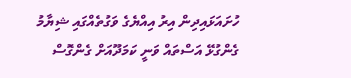ހުށައަޅައިދިން އިރު އިއްޔެގެ ވަގުތެއްގައި ޝިޔާމު ގެންގުޅޭ އަސްތައް ވަނީ ކަމަދޫއަށް ގެންގޮސް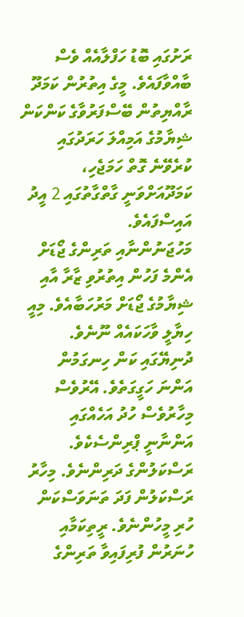ރަށުގައި ބޮޑު ހަފްލާއެއް ވެސް ބާއްވާފައެވެ. މީގެ އިތުރުން ކަމަދޫ ރާއްޔިތުން ބޭސްފަރުވާގެ ކަންކަން ޝިޔާމުގެ އަމިއްލަ ހަރަދުގައި ކުރެވޭނެ ގޮތް ހަމަޖެހި، ކަމަދޫއަށްވަނީ ގާތްގާތުގައި 2 އީދު އައިސްފައެވެ.
މަހުޖަނުންނާއި ތަރިންގެ ޖޯޑަށް އެންމެ ފަހުން އިތުރުވި ޒާރާ އާއި ޝިޔާމުގެ ޖޯޑަށް މަރުހަބާއެވެ. މިއީ ހިޔާލީ ވާހަކައެއް ނޫނެވެ. ދުނިޔޭގައި ކަން ހިނގަމުން އަންނަ ހަގީގަތެވެ. އޭރުވެސް މިހާރުވެސް ހުދު އަހެއްގައި އަންނާނީ ޕްރިންސެކެވެ. ރަސްކަލުންގެ ދަރިންނެވެ. މިހާރު ރަސްކަލުން ފަދަ ތަނަވަސްކަން ހުރި މީހުންނެވެ. ރީތިކަމާއި ހުނަރުން ފުރިފައިވާ ތަރިންގެ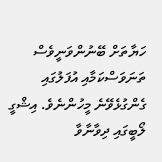ހަޔާތަށް ބޭނުންވަނީވެސް ތަނަވަސްކަމާއި އުފަލުގައި ގެންގުޅެވޭނެ މީހުންނެވެ. އިޝްގީ ލޯބީގައި ދިވާނާވާ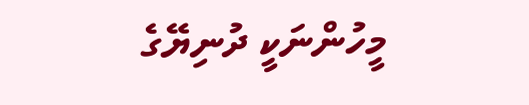މީހުންނަކީ ދުނިޔޭގެ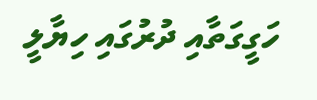ހަގީގަތާއި ދުރުގައި ހިޔާލީ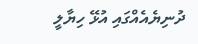ދުނިޔެއެއްގައި އުޅޭ ހިޔާލީ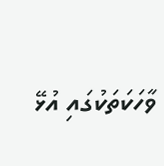ވާހަކަތަކުގައި އުޅޭ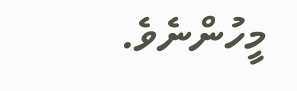މީހުންނެވެ.